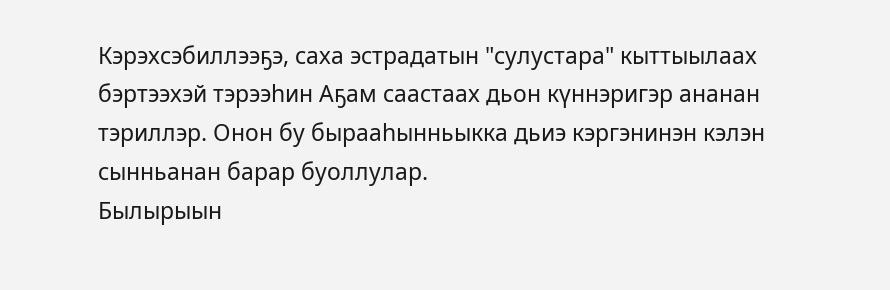Кэрэхсэбиллээҕэ, саха эстрадатын "сулустара" кыттыылаах бэртээхэй тэрээһин Аҕам саастаах дьон күннэригэр ананан тэриллэр. Онон бу бырааһынньыкка дьиэ кэргэнинэн кэлэн сынньанан барар буоллулар.
Былырыын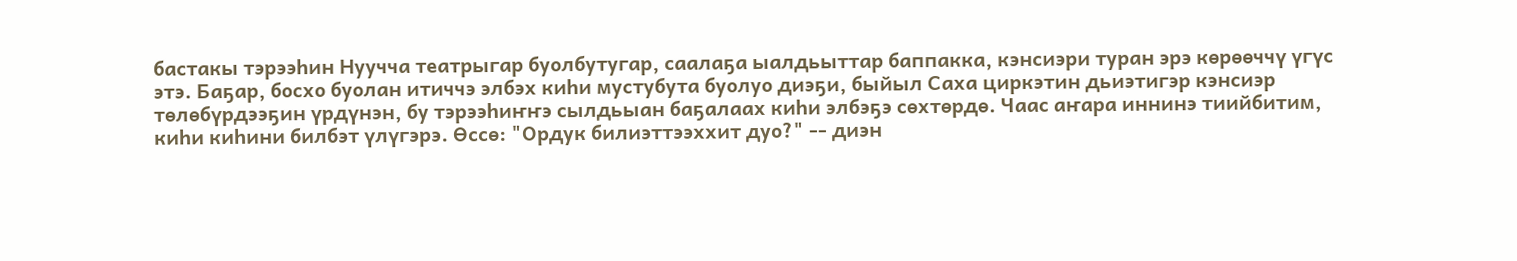бастакы тэрээһин Нуучча театрыгар буолбутугар, саалаҕа ыалдьыттар баппакка, кэнсиэри туран эрэ көрөөччү үгүс этэ. Баҕар, босхо буолан итиччэ элбэх киһи мустубута буолуо диэҕи, быйыл Саха циркэтин дьиэтигэр кэнсиэр төлөбүрдээҕин үрдүнэн, бу тэрээһиҥҥэ сылдьыан баҕалаах киһи элбэҕэ сөхтөрдө. Чаас аҥара иннинэ тиийбитим, киһи киһини билбэт үлүгэрэ. Өссө: "Ордук билиэттээххит дуо?" -- диэн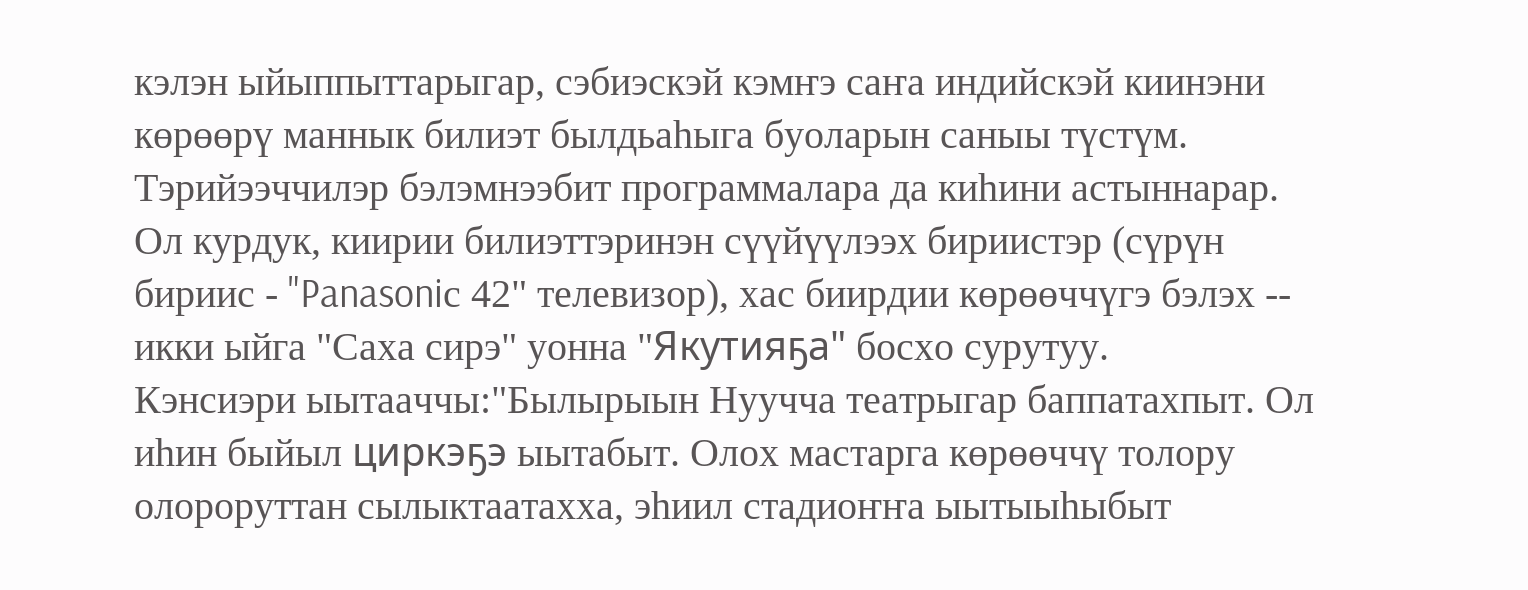кэлэн ыйыппыттарыгар, сэбиэскэй кэмҥэ саҥа индийскэй киинэни көрөөрү маннык билиэт былдьаһыга буоларын саныы түстүм.
Тэрийээччилэр бэлэмнээбит программалара да киһини астыннарар. Ол курдук, киирии билиэттэринэн сүүйүүлээх бириистэр (сүрүн бириис - "Panasoniс 42" телевизор), хас биирдии көрөөччүгэ бэлэх -- икки ыйга "Саха сирэ" уонна "Якутияҕа" босхо сурутуу.
Кэнсиэри ыытааччы:"Былырыын Нуучча театрыгар баппатахпыт. Ол иһин быйыл циркэҕэ ыытабыт. Олох мастарга көрөөччү толору олороруттан сылыктаатахха, эһиил стадиоҥҥа ыытыыһыбыт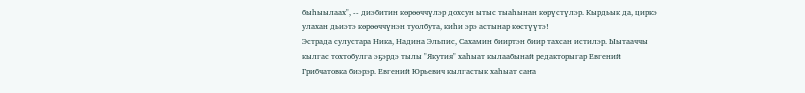быһыылаах", -- диэбитин көрөөччүлэр дохсун ытыс тыаһынан көрүстүлэр. Кырдьык да, циркэ улахан дьиэтэ көрөөччүнэн туолбута, киһи эрэ астынар көстүүтэ!
Эстрада сулустара Ника, Надина Эльпис, Сахамин бииртэн биир тахсан истилэр. Ыытааччы кылгас тохтобулга эҕэрдэ тылы "Якутия" хаһыат кылаабынай редакторыгар Евгений Грибчатовка биэрэр. Евгений Юрьевич кылгастык хаһыат саҥа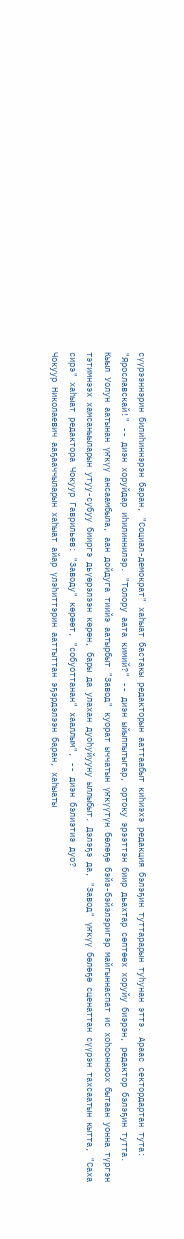сүүрээннэрин билиһиннэрэн баран, "Социал-демократ" хаһыат бастакы редакторын ааттаабыт киһиэхэ редакция бэлэҕин туттарарын туһунан эттэ. Араас сектордартан тута: "Ярославскай!" -- диэн хоруйдар иһилиннилэр. "Толору аата кимий?" -- диэн ыйыппытыгар, ортоку эрээттэн биир дьахтар сөптөөх хоруйу биэрэн, редактор бэлэҕин тутта. Кыыл Уолун аатынан үҥкүү ансаамбыла, аан дойдуга тиийэ аатырбыт "Завод" куорат ыччатын үҥкүүтүн бөлөҕө бэйэ-бэйэлэригэр майгыннаспат ис хоһоонноох бытаан уонна түргэн тэтимнээх хамсаныыларын утуу-субуу бииргэ дьүөрэлээн көрөн, бары да улахан дуоһуйууну ыллыбыт. Дэлэҕэ да, "Завод" үҥкүү бөлөҕө сценаттан сүүрэн тахсаатын кытта, "Саха сирэ" хаһыат редактора Чокуур Гаврильев: "Заводу" көрөөт, "собуоттанан" хааллым", -- диэн бэлиэтиэ дуо?
Чокуур Николаевич ааҕааччыларын хаһыат айар үлэһиттэрин ааттыттан эҕэрдэлээн баран, хаһыаты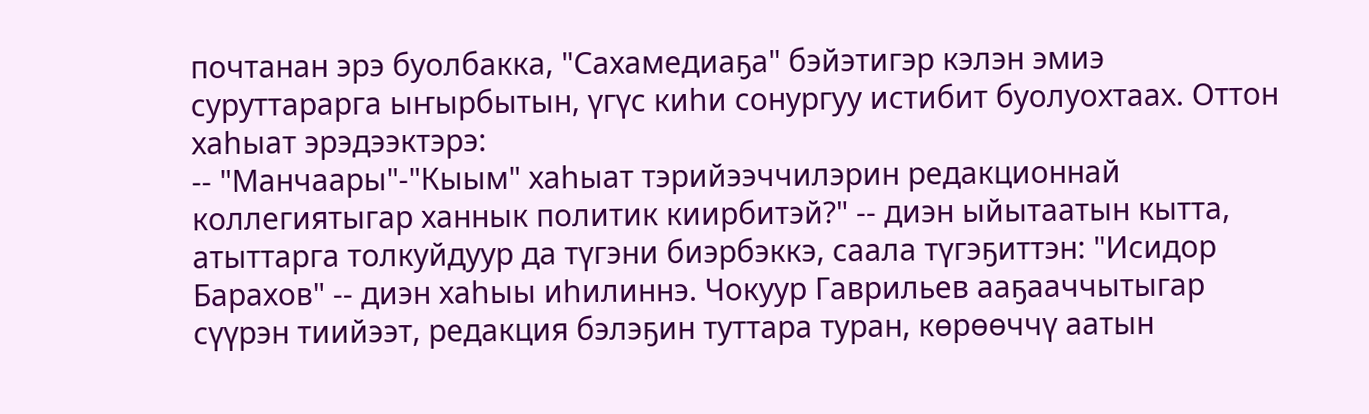почтанан эрэ буолбакка, "Сахамедиаҕа" бэйэтигэр кэлэн эмиэ суруттарарга ыҥырбытын, үгүс киһи сонургуу истибит буолуохтаах. Оттон хаһыат эрэдээктэрэ:
-- "Манчаары"-"Кыым" хаһыат тэрийээччилэрин редакционнай коллегиятыгар ханнык политик киирбитэй?" -- диэн ыйытаатын кытта, атыттарга толкуйдуур да түгэни биэрбэккэ, саала түгэҕиттэн: "Исидор Барахов" -- диэн хаһыы иһилиннэ. Чокуур Гаврильев ааҕааччытыгар сүүрэн тиийээт, редакция бэлэҕин туттара туран, көрөөччү аатын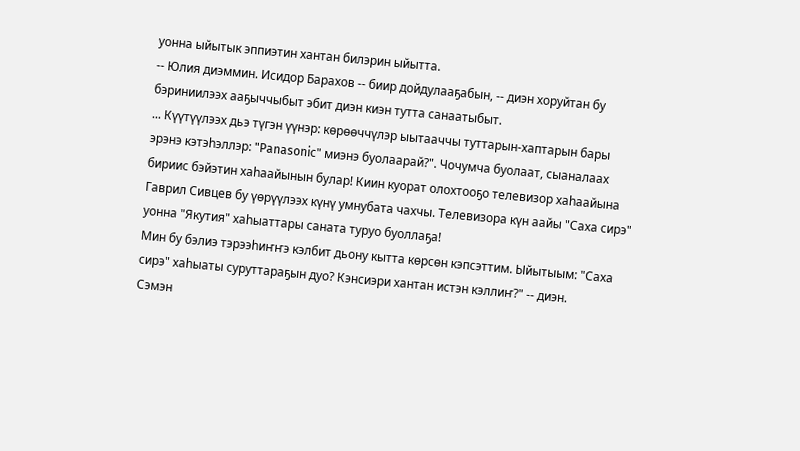уонна ыйытык эппиэтин хантан билэрин ыйытта.
-- Юлия диэммин. Исидор Барахов -- биир дойдулааҕабын, -- диэн хоруйтан бу бэриниилээх ааҕыччыбыт эбит диэн киэн тутта санаатыбыт.
... Күүтүүлээх дьэ түгэн үүнэр: көрөөччүлэр ыытааччы туттарын-хаптарын бары эрэнэ кэтэһэллэр: "Panasoniс" миэнэ буолаарай?". Чочумча буолаат, сыаналаах бириис бэйэтин хаһаайынын булар! Киин куорат олохтооҕо телевизор хаһаайына Гаврил Сивцев бу үөрүүлээх күнү умнубата чахчы. Телевизора күн аайы "Саха сирэ" уонна "Якутия" хаһыаттары саната туруо буоллаҕа!
Мин бу бэлиэ тэрээһиҥҥэ кэлбит дьону кытта көрсөн кэпсэттим. Ыйытыым: "Саха сирэ" хаһыаты суруттараҕын дуо? Кэнсиэри хантан истэн кэллиҥ?" -- диэн.
Сэмэн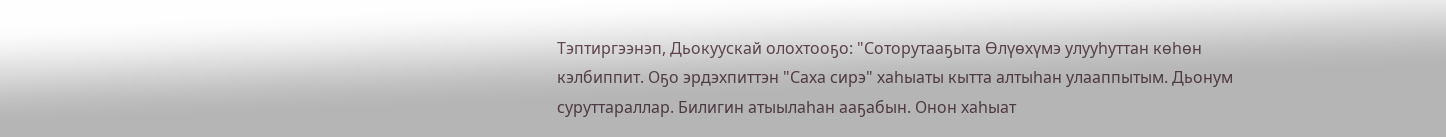Тэптиргээнэп, Дьокуускай олохтооҕо: "Соторутааҕыта Өлүөхүмэ улууһуттан көһөн кэлбиппит. Оҕо эрдэхпиттэн "Саха сирэ" хаһыаты кытта алтыһан улааппытым. Дьонум суруттараллар. Билигин атыылаһан ааҕабын. Онон хаһыат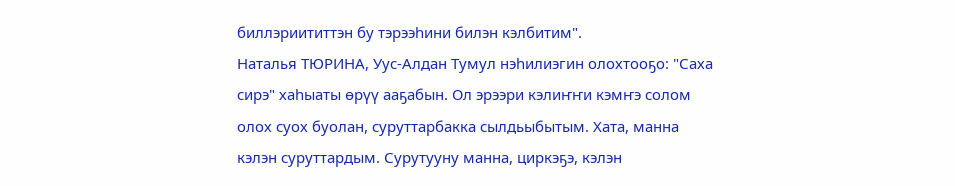биллэриититтэн бу тэрээһини билэн кэлбитим".
Наталья ТЮРИНА, Уус-Алдан Тумул нэһилиэгин олохтооҕо: "Саха сирэ" хаһыаты өрүү ааҕабын. Ол эрээри кэлиҥҥи кэмҥэ солом олох суох буолан, суруттарбакка сылдьыбытым. Хата, манна кэлэн суруттардым. Сурутууну манна, циркэҕэ, кэлэн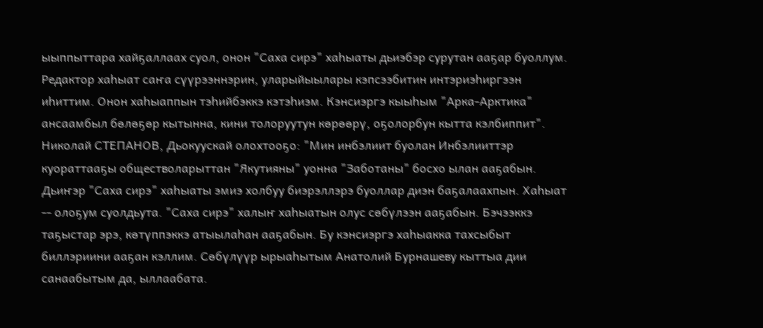ыыппыттара хайҕаллаах суол, онон "Саха сирэ" хаһыаты дьиэбэр сурутан ааҕар буоллум. Редактор хаһыат саҥа сүүрээннэрин, уларыйыылары кэпсээбитин интэриэһиргээн иһиттим. Онон хаһыаппын тэһийбэккэ кэтэһиэм. Кэнсиэргэ кыыһым "Арка-Арктика" ансаамбыл бөлөҕөр кытынна, кини толоруутун көрөөрү, оҕолорбун кытта кэлбиппит".
Николай СТЕПАНОВ, Дьокуускай олохтооҕо: "Мин инбэлиит буолан Инбэлииттэр куораттааҕы обществоларыттан "Якутияны" уонна "Заботаны" босхо ылан ааҕабын. Дьиҥэр "Саха сирэ" хаһыаты эмиэ холбуу биэрэллэрэ буоллар диэн баҕалаахпын. Хаһыат -- олоҕум суолдьута. "Саха сирэ" халыҥ хаһыатын олус сөбүлээн ааҕабын. Бэчээккэ таҕыстар эрэ, көтүппэккэ атыылаһан ааҕабын. Бу кэнсиэргэ хаһыакка тахсыбыт биллэриини ааҕан кэллим. Сөбүлүүр ырыаһытым Анатолий Бурнашеву кыттыа дии санаабытым да, ыллаабата.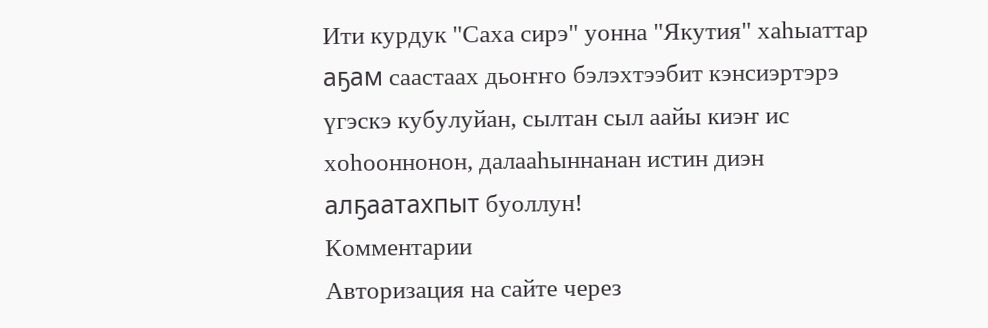Ити курдук "Саха сирэ" уонна "Якутия" хаһыаттар аҕам саастаах дьоҥҥо бэлэхтээбит кэнсиэртэрэ үгэскэ кубулуйан, сылтан сыл аайы киэҥ ис хоһооннонон, далааһыннанан истин диэн алҕаатахпыт буоллун!
Комментарии
Авторизация на сайте через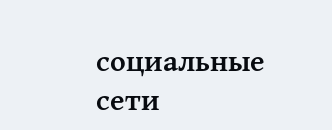социальные сети